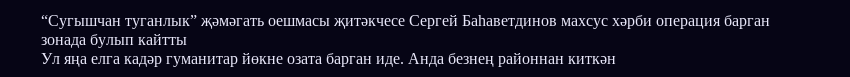“Сугышчан туганлык” җәмәгать оешмасы җитәкчесе Сергей Баһаветдинов махсус хәрби операция барган зонада булып кайтты
Ул яңа елга кадәр гуманитар йөкне озата барган иде. Анда безнең районнан киткән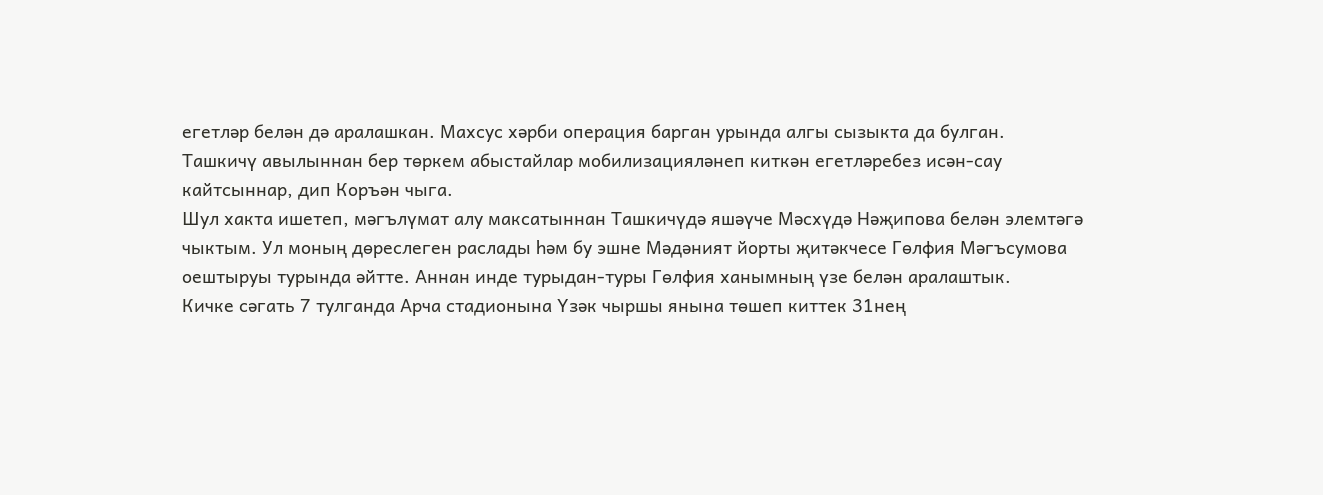егетләр белән дә аралашкан. Махсус хәрби операция барган урында алгы сызыкта да булган.
Ташкичү авылыннан бер төркем абыстайлар мобилизацияләнеп киткән егетләребез исән-сау кайтсыннар, дип Коръән чыга.
Шул хакта ишетеп, мәгълүмат алу максатыннан Ташкичүдә яшәүче Мәсхүдә Нәҗипова белән элемтәгә чыктым. Ул моның дөреслеген раслады һәм бу эшне Мәдәният йорты җитәкчесе Гөлфия Мәгъсумова оештыруы турында әйтте. Аннан инде турыдан-туры Гөлфия ханымның үзе белән аралаштык.
Кичке сәгать 7 тулганда Арча стадионына Үзәк чыршы янына төшеп киттек 31нең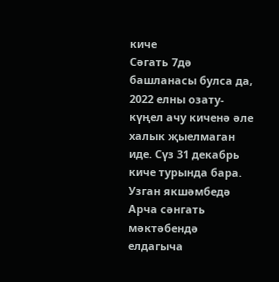киче
Сәгать 7дә башланасы булса да, 2022 елны озату-күңел ачу киченә әле халык җыелмаган иде. Сүз 31 декабрь киче турында бара.
Узган якшәмбедә Арча сәнгать мәктәбендә елдагыча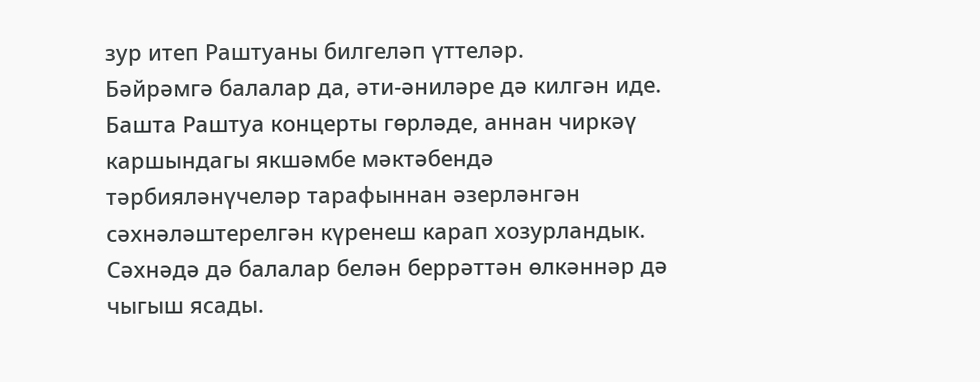зур итеп Раштуаны билгеләп үттеләр.
Бәйрәмгә балалар да, әти-әниләре дә килгән иде. Башта Раштуа концерты гөрләде, аннан чиркәү каршындагы якшәмбе мәктәбендә тәрбияләнүчеләр тарафыннан әзерләнгән сәхнәләштерелгән күренеш карап хозурландык. Сәхнәдә дә балалар белән беррәттән өлкәннәр дә чыгыш ясады.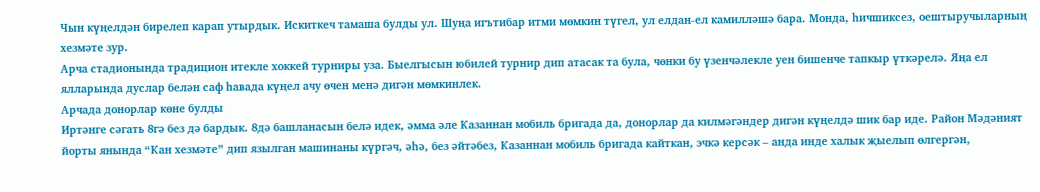Чын күңелдән бирелеп карап утырдык. Искиткеч тамаша булды ул. Шуңа игътибар итми мөмкин түгел, ул елдан-ел камилләшә бара. Монда, һичшиксез, оештыручыларның хезмәте зур.
Арча стадионында традицион итекле хоккей турниры уза. Быелгысын юбилей турнир дип атасак та була, чөнки бу үзенчәлекле уен бишенче тапкыр үткәрелә. Яңа ел ялларында дуслар белән саф һавада күңел ачу өчен менә дигән мөмкинлек.
Арчада донорлар көне булды
Иртәнге сәгать 8гә без дә бардык. 8дә башланасын белә идек, әмма әле Казаннан мобиль бригада да, донорлар да килмәгәндер дигән күңелдә шик бар иде. Район Мәдәният йорты янында “Кан хезмәте” дип язылган машинаны күргәч, әһә, без әйтәбез, Казаннан мобиль бригада кайткан, эчкә керсәк – анда инде халык җыелып өлгергән,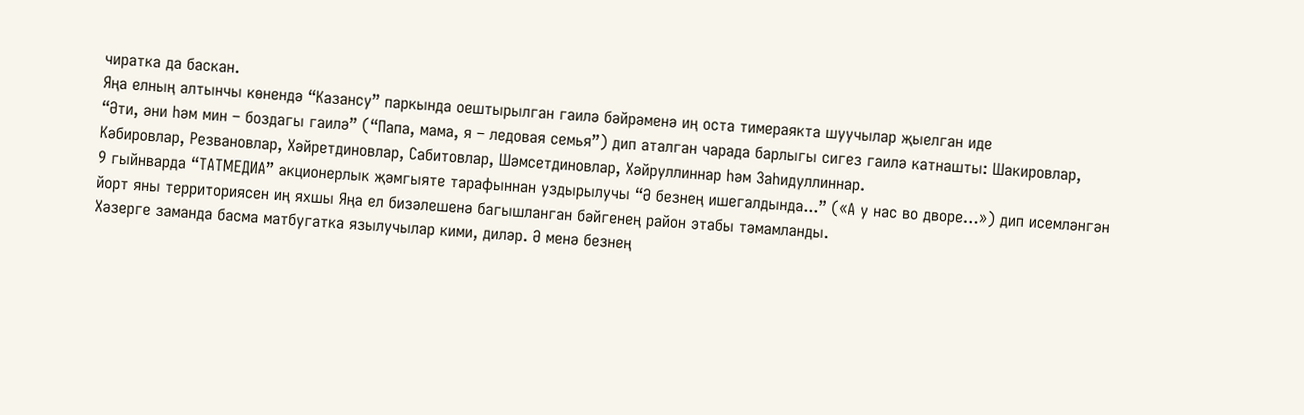чиратка да баскан.
Яңа елның алтынчы көнендә “Казансу” паркында оештырылган гаилә бәйрәменә иң оста тимераякта шуучылар җыелган иде
“Әти, әни һәм мин – боздагы гаилә” (“Папа, мама, я – ледовая семья”) дип аталган чарада барлыгы сигез гаилә катнашты: Шакировлар, Кәбировлар, Резвановлар, Хәйретдиновлар, Сабитовлар, Шәмсетдиновлар, Хәйруллиннар һәм Заһидуллиннар.
9 гыйнварда “ТАТМЕДИА” акционерлык җәмгыяте тарафыннан уздырылучы “Ә безнең ишегалдында...” («А у нас во дворе…») дип исемләнгән йорт яны территориясен иң яхшы Яңа ел бизәлешенә багышланган бәйгенең район этабы тәмамланды.
Хәзерге заманда басма матбугатка язылучылар кими, диләр. Ә менә безнең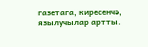газетага, киресенчә, язылучылар артты.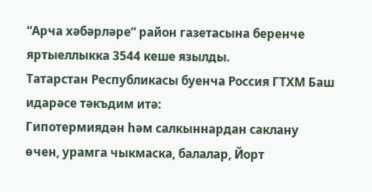“Арча хәбәрләре” район газетасына беренче яртыеллыкка 3544 кеше язылды.
Татарстан Республикасы буенча Россия ГТХМ Баш идарәсе тәкъдим итә:
Гипотермиядән һәм салкыннардан саклану өчен, урамга чыкмаска, балалар, Йорт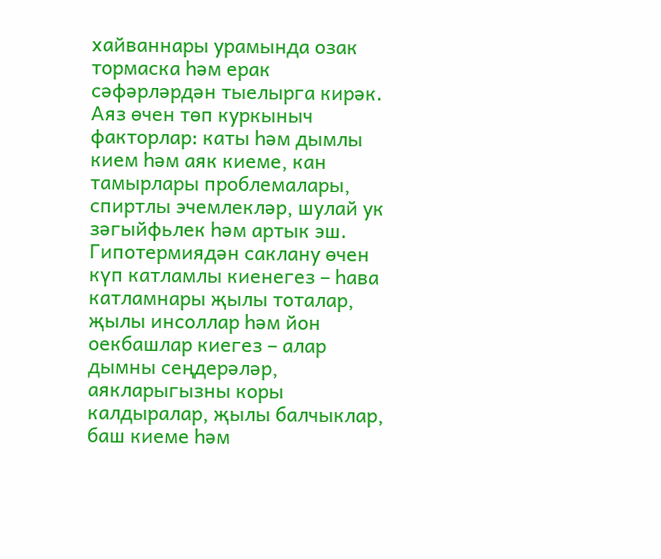хайваннары урамында озак тормаска һәм ерак сәфәрләрдән тыелырга кирәк.
Аяз өчен төп куркыныч факторлар: каты һәм дымлы кием һәм аяк киеме, кан тамырлары проблемалары, спиртлы эчемлекләр, шулай ук зәгыйфьлек һәм артык эш. Гипотермиядән саклану өчен күп катламлы киенегез – һава катламнары җылы тоталар, җылы инсоллар һәм йон оекбашлар киегез – алар дымны сеңдерәләр, аякларыгызны коры калдыралар, җылы балчыклар, баш киеме һәм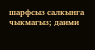шарфсыз салкынга чыкмагыз; даими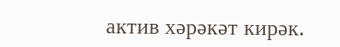актив хәрәкәт кирәк.